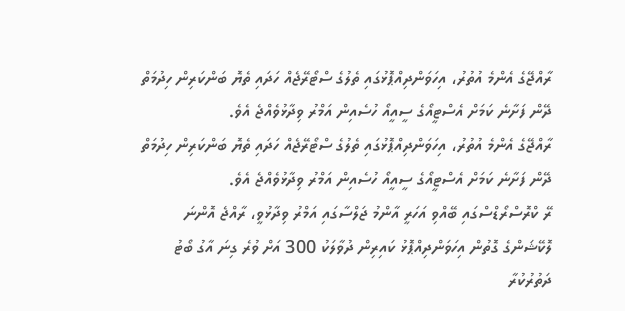ރާއްޖޭގެ އެންމެ އުތުރު، އިހަވަންދިއްޕޮޅުގައި ތެލުގެ ސްޓޯރޭޖެއް ހަދައި ތެޔޮ ބަންކަރިން ހިދުމަތް ދޭން ފަށާނެ ކަމަށް އެސްޓީއޯގެ ސީއީއޯ ހުސެއިން އަމްރު ވިދާޅުވެއްޖެ އެވެ.
ރާއްޖޭގެ އެންމެ އުތުރު، އިހަވަންދިއްޕޮޅުގައި ތެލުގެ ސްޓޯރޭޖެއް ހަދައި ތެޔޮ ބަންކަރިން ހިދުމަތް ދޭން ފަށާނެ ކަމަށް އެސްޓީއޯގެ ސީއީއޯ ހުސެއިން އަމްރު ވިދާޅުވެއްޖެ އެވެ.
ރޭ ކްރޮސްރޯޑްސްގައި ބޭއްވި އަހަރީ އާންމު ޖަލްސާގައި އަމްރު ވިދާޅުވީ، ރާއްޖެ އޮންނަ ލޮކޭޝަންގެ ގޮތުން އިހަވަންދިއްޕޮޅު ކައިރިން ދުވާލަކު 300 އަށް ވުރެ ގިނަ އާގު ބޯޓު ދަތުރުކުރާ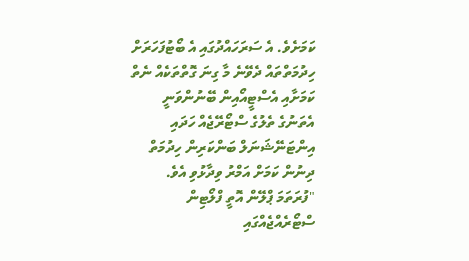ކަމަށެވެ. އެ ސަރަހައްދުގައި އެ ބޯޓުފަހަރަށް ހިދުމަތްތައް ދެވޭނެ މާ ގިނަ ގޮތްތަކެއް ނެތް ކަމަށާއި އެސްޓީއޯއިން ބޭނުންވަނީ އެތަނުގެ ތެލުގެ ސްޓޯރޭޖެއް ހަދައި އިންޓަނޭޝަނަލް ބަންކަރިން ހިދުމަތް ދިނުން ކަމަށް އަމްރު ވިދާޅުވި އެވެ.
"ފުރަތަމަ ޕްލޭން އޮތީ ފްލޯޓިން ސްޓޯރެއްޖެއްގައި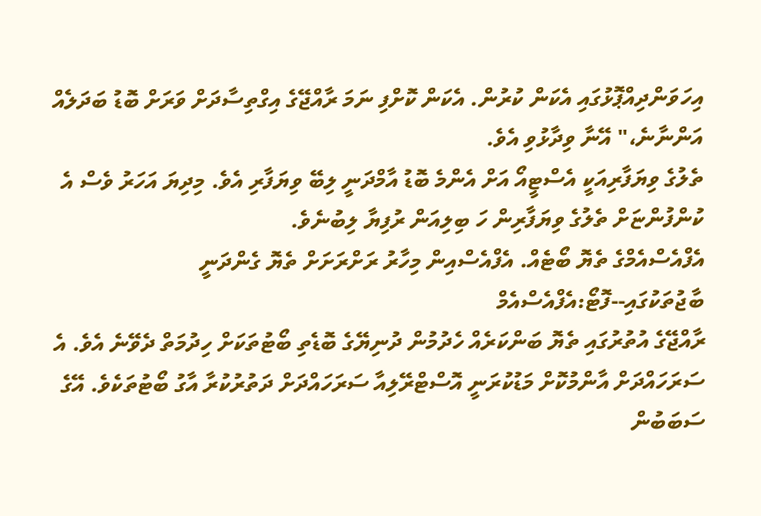އިހަވަންދިއްޕޮޅުގައި އެކަން ކުރުން. އެކަން ކޮށްފި ނަމަ ރާއްޖޭގެ އިގްތިސާދަށް ވަރަށް ބޮޑު ބަދަލެއް އަންނާނެ،" އޭނާ ވިދާޅުވި އެވެ.
ތެލުގެ ވިޔަފާރިއަކީ އެސްޓީއޯ އަށް އެންމެ ބޮޑު އާމްދަނީ ލިބޭ ވިޔަފާރި އެވެ. މިދިޔަ އަހަރު ވެސް އެ ކުންފުންޏަށް ތެލުގެ ވިޔަފާރިން ހަ ބިލިއަން ރުފިޔާ ލިބުނެވެ.
އެފްއެސްއެމްގެ ތެޔޮ ބޯޓެއް. އެފްއެސްއިން މިހާރު ރަށްރަށަށް ތެޔޮ ގެންދަނީ ބާޖުތަކުގައި--ފޮޓޯ:އެފްއެސްއެމް
ރާއްޖޭގެ އުތުރުގައި ތެޔޮ ބަންކަރެއް ހެދުމުން ދުނިޔޭގެ ބޮޑެތި ބޯޓުތަކަށް ހިދުމަތް ދެވޭނެ އެވެ. އެ ސަރަހައްދަށް އާންމުކޮށް މަޑުކުރަނީ އޮސްޓްރޭލިއާ ސަރަހައްދަށް ދަތުރުކުރާ އާގު ބޯޓުތަކެވެ. އޭގެ ސަބަބުން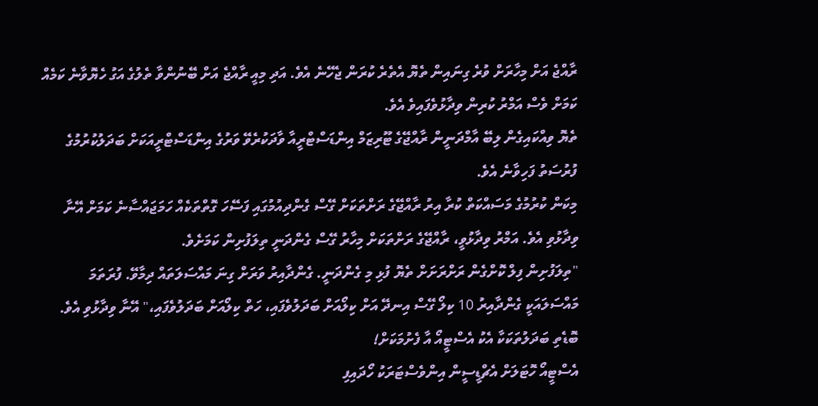ރާއްޖެ އަށް މިހާރަށް ވުރެ ގިނައިން ތެޔޮ އެތެރެ ކުރަން ޖެހޭނެ އެވެ. އަދި މިއީ ރާއްޖެ އަށް ބޭނުންވާ ތެލުގެ އަގު ހެޔޮވާނެ ކަމެއް ކަމަށް ވެސް އަމްރު ކުރިން ވިދާޅުވެފައިވެ އެވެ.
ތެޔޮ ވިއްކައިގެން ލިބޭ އާމްދަނީން ރާއްޖޭގެ ޓޫރިޒަމް އިންޑަސްޓްރީއާ ވާދަކުރެވޭ ވަރުގެ އިންޑަސްޓްރީއަކަށް ބަދަލުކުރުމުގެ ފުރުސަތު ފަހިވާނެ އެވެ.
މިކަން ކުރުމުގެ މަސައްކަތް ކުރާ އިރު ރާއްޖޭގެ ރަށްތަކަށް ގޭސް ގެންދިއުމުގައި ފަސޭހަ ގޮތްތަކެއް ހަމަޖައްސާނެ ކަމަށް އޭނާ ވިދާޅުވި އެވެ. އަމްރު ވިދާޅުވީ، ރާއްޖޭގެ ރަށްތަކަށް މިހާރު ގޭސް ގެންދަނީ ތިލަފުށިން ކަމަށެވެ.
"ތިލަފުށިން ފިލް ކޮށްގެން ރަށްރަށަށް ތެޔޮ ފުޅި މި ގެންދަނީ. ގެންދާއިރު ވަރަށް ގިނަ މައްސަލަތައް ދިމާވޭ. ފުރަތަމަ މައްސަލައަކީ ގެންދާއިރު 10 ކިލޯ ގޭސް އިނދޭ އަށް ކިލޯއަށް ބަދަލުވެފައި، ހަތް ކިލޯއަށް ބަދަލުވެފައި،" އޭނާ ވިދާޅުވި އެވެ.
ބޮޑެތި ބަދަލުތަކަކާ އެކު އެސްޓީއޯ އާ ފެށުމަކަށް!
އެސްޓީއޯ ހޮޓަލަށް އެޗްޑީސީން އިންވެސްޓަރަކު ހޯދައިފި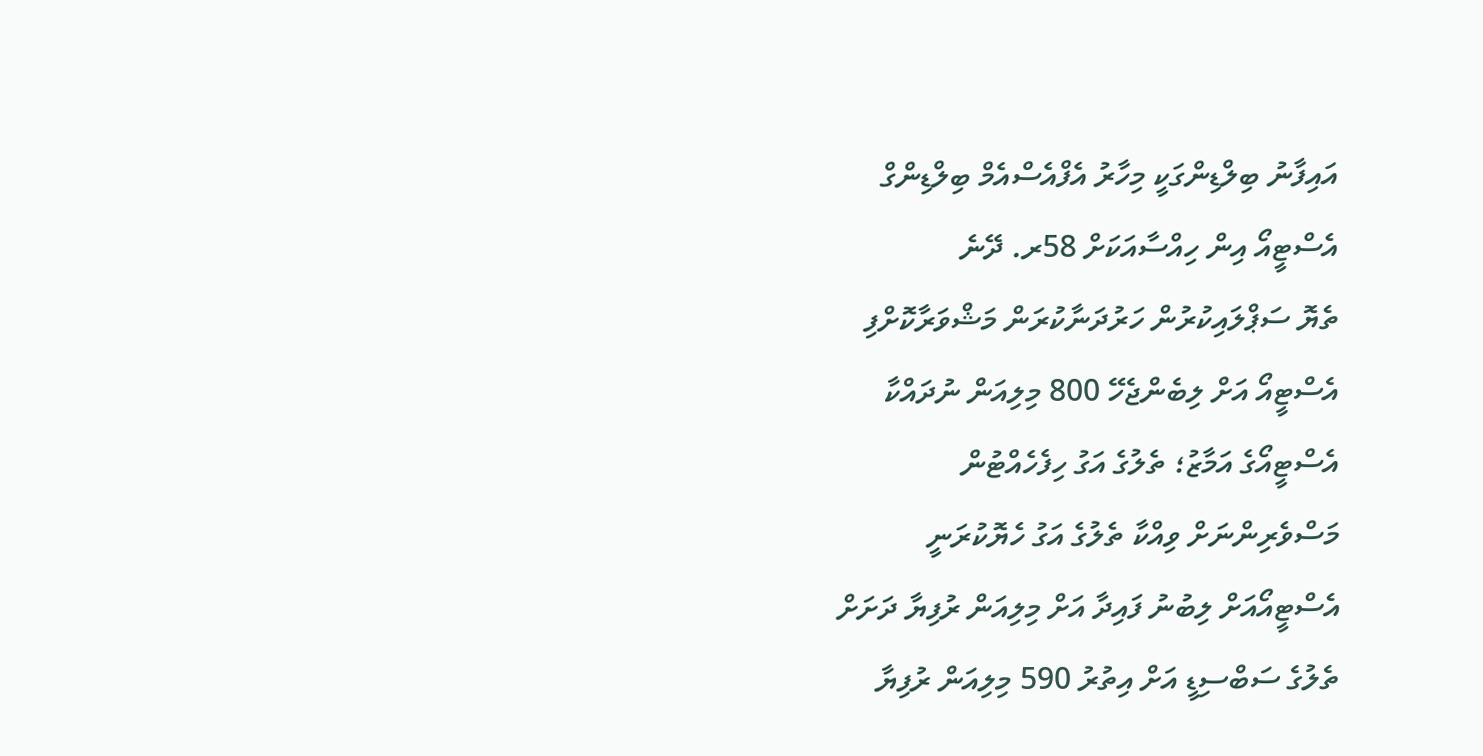އައިފާނު ބިލްޑިންގަކީ މިހާރު އެފްއެސްއެމް ބިލްޑިންގް
އެސްޓީއޯ އިން ހިއްސާއަކަށް 58ރ. ދޭނެ
ތެޔޮ ސަޕްލައިކުރުން ހަރުދަނާކުރަން މަޝްވަރާކޮށްފި
އެސްޓީއޯ އަށް ލިބެންޖެހޭ 800 މިލިއަން ނުދައްކާ
އެސްޓީއޯގެ އަމާޒު؛ ތެލުގެ އަގު ހިފެހެއްޓުން
މަސްވެރިންނަށް ވިއްކާ ތެލުގެ އަގު ހެޔޮކުރަނީ
އެސްޓީއޯއަށް ލިބުނު ފައިދާ އަށް މިލިއަން ރުފިޔާ ދަށަށް
ތެލުގެ ސަބްސިޑީ އަށް އިތުރު 590 މިލިއަން ރުފިޔާ